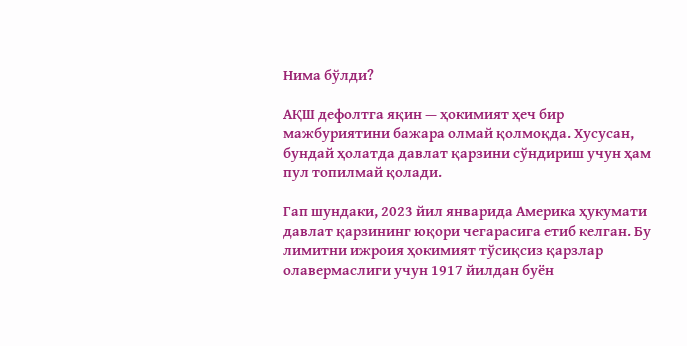Нима бўлди?

АҚШ дефолтга яқин — ҳокимият ҳеч бир мажбуриятини бажара олмай қолмоқда. Хусусан, бундай ҳолатда давлат қарзини сўндириш учун ҳам пул топилмай қолади.

Гап шундаки, 2023 йил январида Америка ҳукумати давлат қарзининг юқори чегарасига етиб келган. Бу лимитни ижроия ҳокимият тўсиқсиз қарзлар олавермаслиги учун 1917 йилдан буён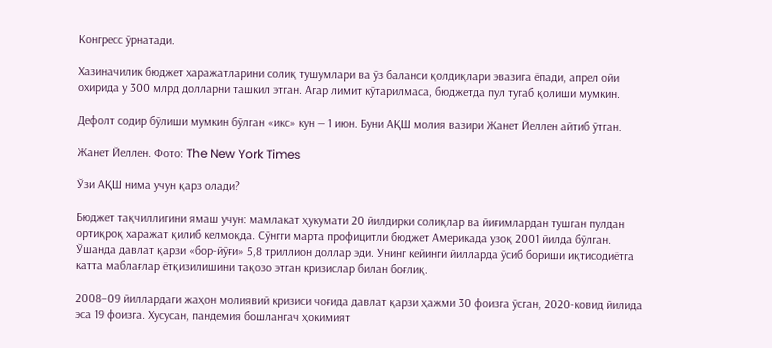Конгресс ўрнатади.

Хазиначилик бюджет харажатларини солиқ тушумлари ва ўз баланси қолдиқлари эвазига ёпади, апрел ойи охирида у 300 млрд долларни ташкил этган. Агар лимит кўтарилмаса, бюджетда пул тугаб қолиши мумкин.

Дефолт содир бўлиши мумкин бўлган «икс» кун — 1 июн. Буни АҚШ молия вазири Жанет Йеллен айтиб ўтган.

Жанет Йеллен. Фото: The New York Times

Ўзи АҚШ нима учун қарз олади?

Бюджет тақчиллигини ямаш учун: мамлакат ҳукумати 20 йилдирки солиқлар ва йиғимлардан тушган пулдан ортиқроқ харажат қилиб келмоқда. Сўнгги марта профицитли бюджет Америкада узоқ 2001 йилда бўлган. Ўшанда давлат қарзи «бор-йўғи» 5,8 триллион доллар эди. Унинг кейинги йилларда ўсиб бориши иқтисодиётга катта маблағлар ётқизилишини тақозо этган кризислар билан боғлиқ.

2008–09 йиллардаги жаҳон молиявий кризиси чоғида давлат қарзи ҳажми 30 фоизга ўсган, 2020-ковид йилида эса 19 фоизга. Хусусан, пандемия бошлангач ҳокимият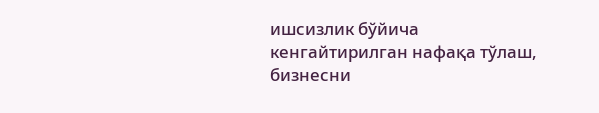ишсизлик бўйича кенгайтирилган нафақа тўлаш, бизнесни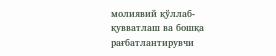молиявий қўллаб-қувватлаш ва бошқа рағбатлантирувчи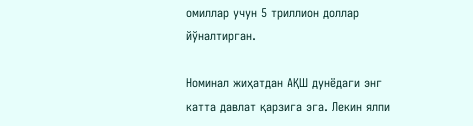омиллар учун 5 триллион доллар йўналтирган.

Номинал жиҳатдан АҚШ дунёдаги энг катта давлат қарзига эга. Лекин ялпи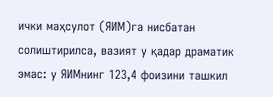ички маҳсулот (ЯИМ)га нисбатан солиштирилса, вазият у қадар драматик эмас: у ЯИМнинг 123,4 фоизини ташкил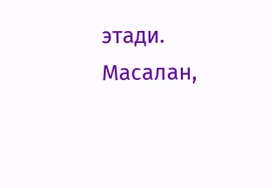этади. Масалан,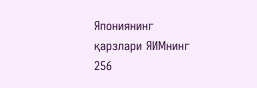Япониянинг қарзлари ЯИМнинг 256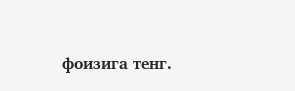фоизига тенг.